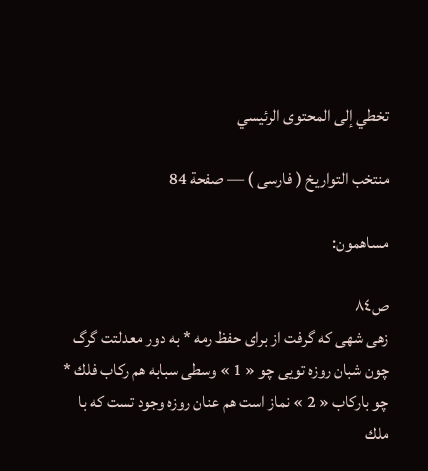تخطي إلى المحتوى الرئيسي

منتخب التواريخ ( فارسى ) — صفحة 84

مساهمون:

ص٨٤
زهى شهى كه گرفت از براى حفظ رمه * به دور معدلتت گرگ چون شبان روزه تويى چو « 1 » وسطى سبابه هم ركاب فلك * چو باركاب « 2 » نماز است هم عنان روزه وجود تست كه با ملك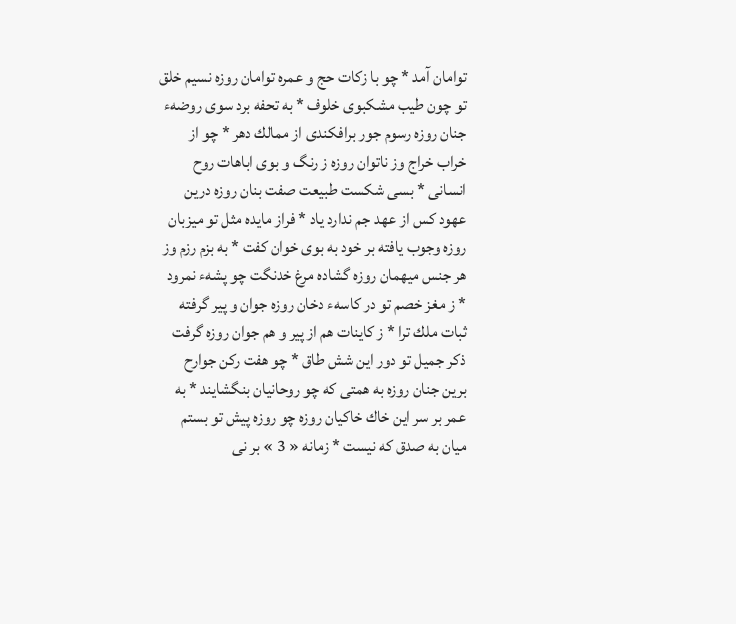توامان آمد * چو با زكات حج و عمره توامان روزه نسيم خلق تو چون طيب مشكبوى خلوف * به تحفه برد سوى روضهء جنان روزه رسوم جور برافكندى از ممالك دهر * چو از خراب خراج وز ناتوان روزه ز رنگ و بوى اباهات روح انسانى * بسى شكست طبيعت صفت بنان روزه درين عهود كس از عهد جم ندارد ياد * فراز مايده مثل تو ميزبان روزه وجوب يافته بر خود به بوى خوان كفت * به بزم رزم وز هر جنس ميهمان روزه گشاده مرغ خدنگت چو پشهء نمرود * ز مغز خصم تو در كاسهء دخان روزه جوان و پير گرفته ثبات ملك ترا * ز كاينات هم از پير و هم جوان روزه گرفت ذكر جميل تو دور اين شش طاق * چو هفت ركن جوارح برين جنان روزه به همتى كه چو روحانيان بنگشايند * به عمر بر سر اين خاك خاكيان روزه چو روزه پيش تو بستم ميان به صدق كه نيست * زمانه « 3 » بر نى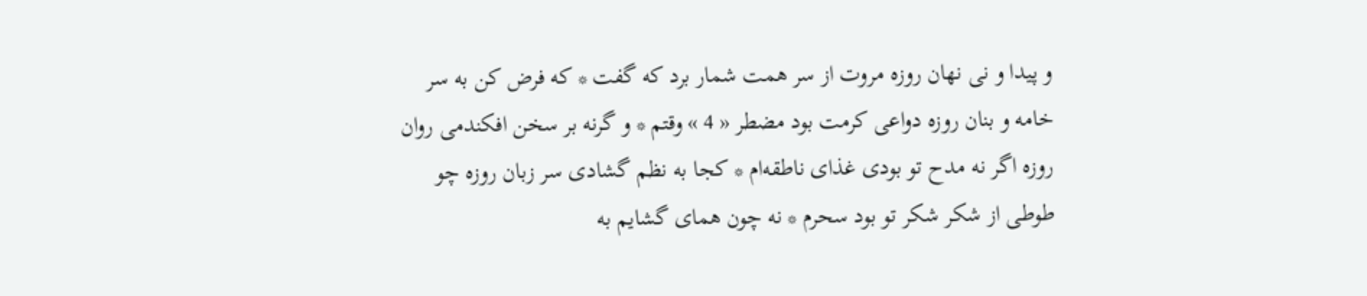و پيدا و نى نهان روزه مروت از سر همت شمار برد كه گفت * كه فرض كن به سر خامه و بنان روزه دواعى كرمت بود مضطر « 4 » وقتم * و گرنه بر سخن افكندمى روان روزه اگر نه مدح تو بودى غذاى ناطقه‌ام * كجا به نظم گشادى سر زبان روزه چو طوطى از شكر شكر تو بود سحرم * نه چون هماى گشايم به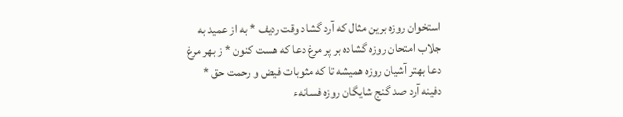استخوان روزه برين مثال كه آرد گشاد وقت رديف * به از عميد به جلاب امتحان روزه گشاده بر پر مرغ دعا كه هست كنون * ز بهر مرغ دعا بهتر آشيان روزه هميشه تا كه مثوبات فيض و رحمت حق * دفينه آرد صد گنج شايگان روزه فسانهء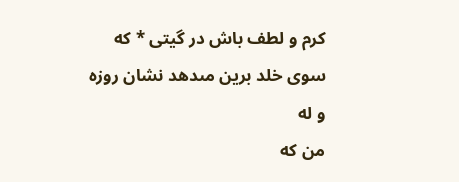كرم و لطف باش در گيتى * كه سوى خلد برين مىدهد نشان روزه
و له
من كه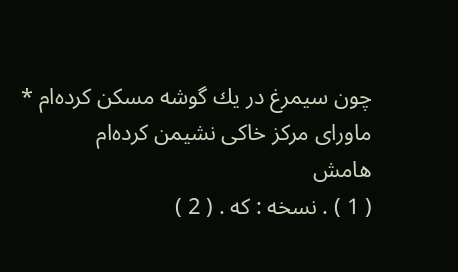چون سيمرغ در يك گوشه مسكن كرده‌ام * ماوراى مركز خاكى نشيمن كرده‌ام
هامش
( 1 ) . نسخه : كه . ( 2 )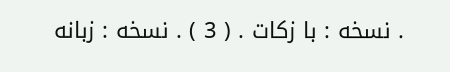. نسخه : با زكات . ( 3 ) . نسخه : زبانه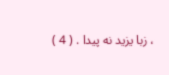، زبا يزيد نه پيدا . ( 4 )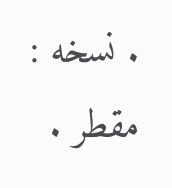. نسخه : مقطر .